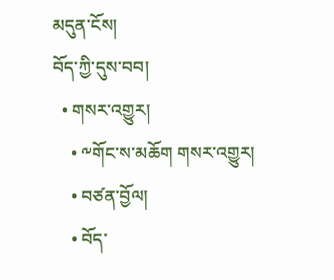མདུན་ངོས།
བོད་ཀྱི་དུས་བབ།
  • གསར་འགྱུར།
    • ༸གོང་ས་མཆོག གསར་འགྱུར།
    • བཙན་བྱོལ།
    • བོད་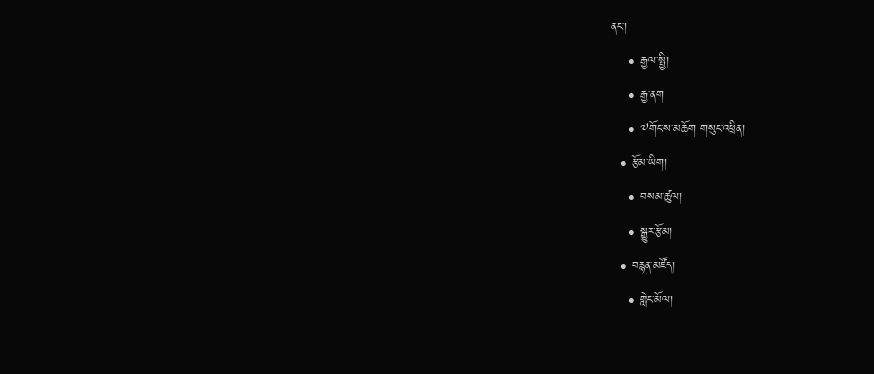ནང་།
    • རྒྱལ་སྤྱི།
    • རྒྱ་ནག
    • ༧གོང་ས་མཆོག གསུང་འཕྲིན།
  • རྩོམ་ཡིག།
    • བསམ་ཚུལ།
    • སྒྱུར་རྩོམ།
  • བརྙན་མཛོད།
    • གླེང་མོལ།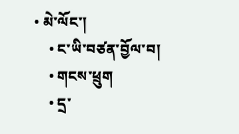• མེ་ལོང་།
    • ང་ཡི་བཙན་བྱོལ་བ།
    • གངས་ཕྲུག
    • དྲ་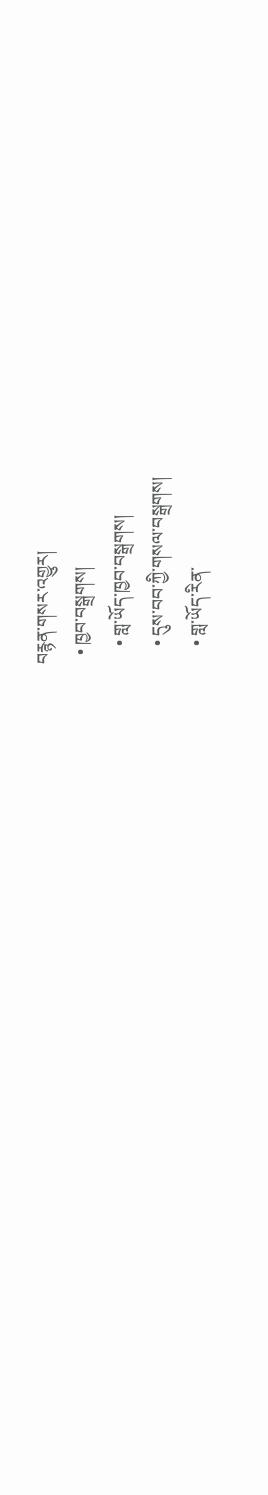བརྙན་གསར་འགྱུར།
  • ཁྱབ་བསྒྲགས།
    • གླ་ཡོད་ཁྱབ་བསྒྲགས།
    • དུས་བབ་ཀྱི་གསལ་བསྒྲགས།
    • གླ་ཡོད་རིན་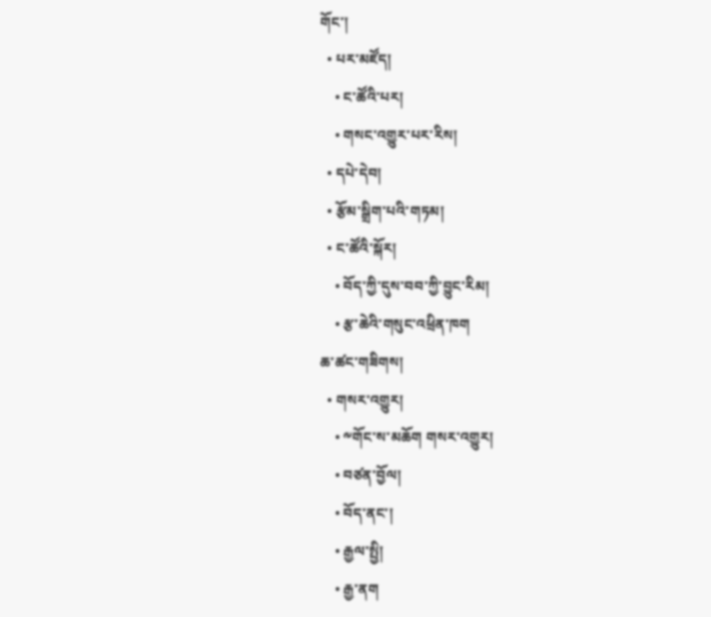གོང་།
  • པར་མཛོད།
    • ང་ཚོའི་པར།
    • གསང་འགྱུར་པར་རིས།
  • དཔེ་དེབ།
  • རྩོམ་སྒྲིག་པའི་གཏམ།
  • ང་ཚོའི་སྐོར།
    • བོད་ཀྱི་དུས་བབ་ཀྱི་བྱུང་རིམ།
    • རྩ་ཆེའི་གསུང་འཕྲིན་ཁག
ཆ་ཚང་གཟིགས།
  • གསར་འགྱུར།
    • ༸གོང་ས་མཆོག གསར་འགྱུར།
    • བཙན་བྱོལ།
    • བོད་ནང་།
    • རྒྱལ་སྤྱི།
    • རྒྱ་ནག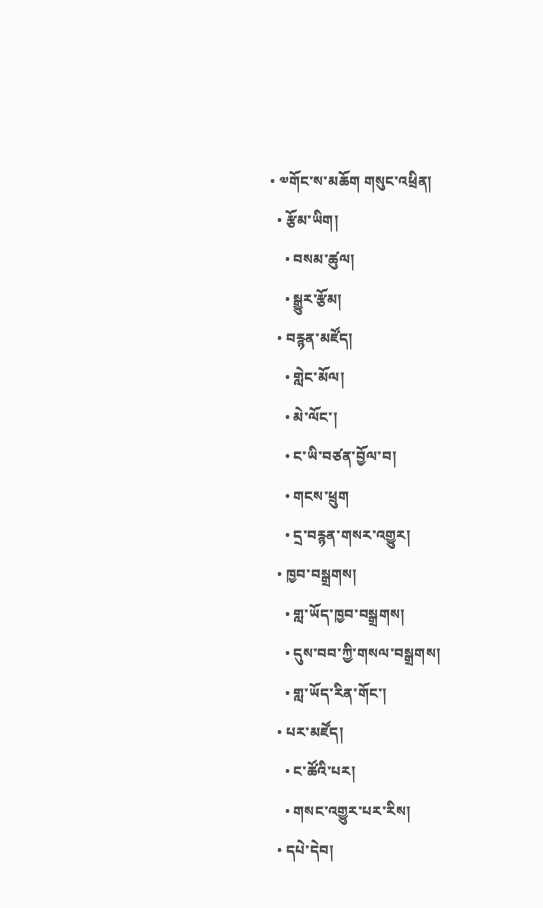• ༧གོང་ས་མཆོག གསུང་འཕྲིན།
  • རྩོམ་ཡིག།
    • བསམ་ཚུལ།
    • སྒྱུར་རྩོམ།
  • བརྙན་མཛོད།
    • གླེང་མོལ།
    • མེ་ལོང་།
    • ང་ཡི་བཙན་བྱོལ་བ།
    • གངས་ཕྲུག
    • དྲ་བརྙན་གསར་འགྱུར།
  • ཁྱབ་བསྒྲགས།
    • གླ་ཡོད་ཁྱབ་བསྒྲགས།
    • དུས་བབ་ཀྱི་གསལ་བསྒྲགས།
    • གླ་ཡོད་རིན་གོང་།
  • པར་མཛོད།
    • ང་ཚོའི་པར།
    • གསང་འགྱུར་པར་རིས།
  • དཔེ་དེབ།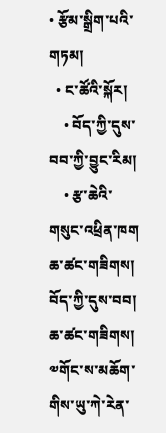• རྩོམ་སྒྲིག་པའི་གཏམ།
  • ང་ཚོའི་སྐོར།
    • བོད་ཀྱི་དུས་བབ་ཀྱི་བྱུང་རིམ།
    • རྩ་ཆེའི་གསུང་འཕྲིན་ཁག
ཆ་ཚང་གཟིགས།
བོད་ཀྱི་དུས་བབ།
ཆ་ཚང་གཟིགས།
༧གོང་ས་མཆོག་གིས་ཡུ་ཀེ་རེན་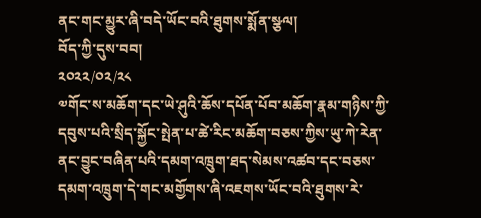ནང་གང་མྱུར་ཞི་བདེ་ཡོང་བའི་ཐུགས་སྨོན་སྩལ།
བོད་ཀྱི་དུས་བབ།
༢༠༢༢/༠༢/༢༨
༧གོང་ས་མཆོག་དང་ཡེ་ཤུའི་ཆོས་དཔོན་པོབ་མཆོག་རྣམ་གཉིས་ཀྱི་དབུས་པའི་སྲིད་སྐྱོང་སྤེན་པ་ཚེ་རིང་མཆོག་བཅས་ཀྱིས་ཡུ་ཀེ་རེན་ནང་བྱུང་བཞིན་པའི་དམག་འཁྲུག་ཐད་སེམས་འཚབ་དང་བཅས་དམག་འཁྲུག་དེ་གང་མགྱོགས་ཞི་འཇགས་ཡོང་བའི་ཐུགས་རེ་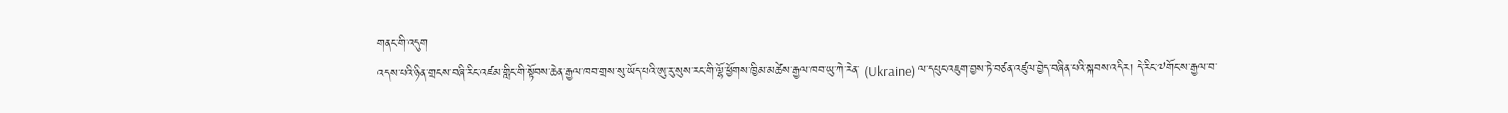གནང་གི་འདུག
འདས་པའི་ཉིན་གྲངས་བཞི་རིང་འཛམ་གླིང་གི་སྟོབས་ཆེན་རྒྱལ་ཁབ་གྲས་སུ་ཡོད་པའི་ཨུ་རུ་སུས་རང་གི་ལྷོ་ཕྱོགས་ཁྱིམ་མཚེས་རྒྱལ་ཁབ་ཡུ་ཀེ་རེན་ (Ukraine) ལ་དཔུང་འཇུག་བྱས་ཏེ་བཙན་འཛུལ་བྱེད་བཞིན་པའི་སྐབས་འདིར། དེ་རིང་༧གོང་ས་རྒྱལ་བ་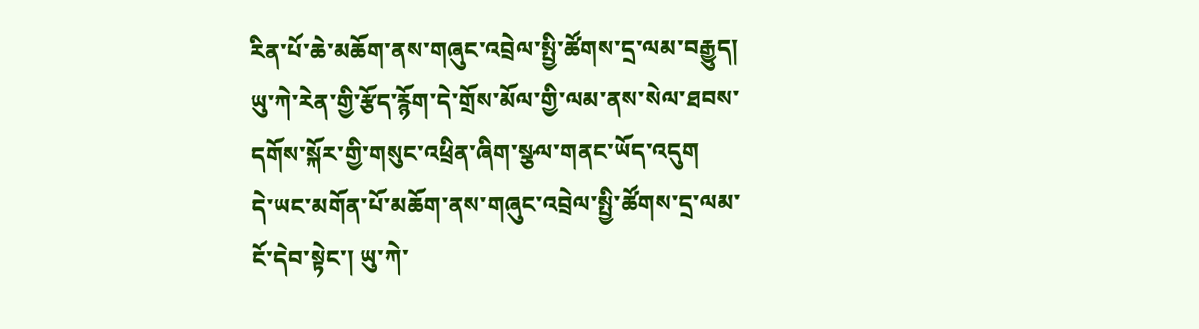རིན་པོ་ཆེ་མཆོག་ནས་གཞུང་འབྲེལ་སྤྱི་ཚོགས་དྲ་ལམ་བརྒྱུད། ཡུ་ཀེ་རེན་གྱི་རྩོད་རྙོག་དེ་གྲོས་མོལ་གྱི་ལམ་ནས་སེལ་ཐབས་དགོས་སྐོར་གྱི་གསུང་འཕྲིན་ཞིག་སྩལ་གནང་ཡོད་འདུག
དེ་ཡང་མགོན་པོ་མཆོག་ནས་གཞུང་འབྲེལ་སྤྱི་ཚོགས་དྲ་ལམ་ངོ་དེབ་སྟེང་། ཡུ་ཀེ་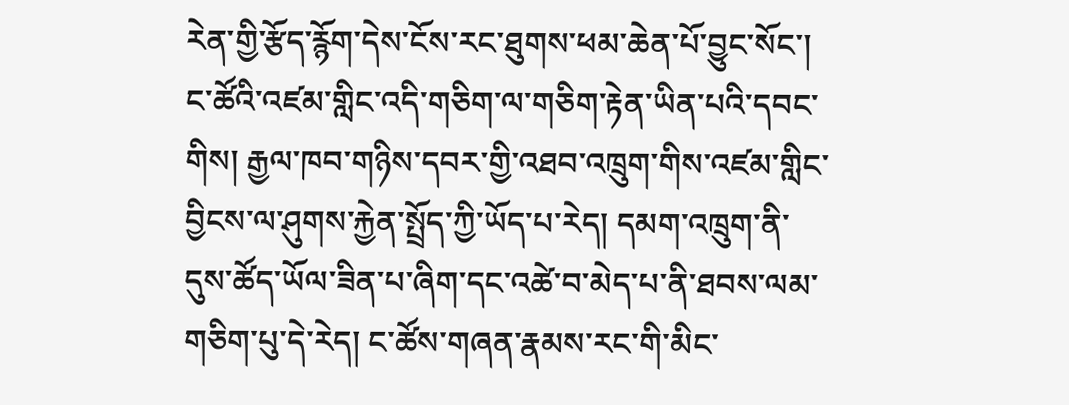རེན་གྱི་རྩོད་རྙོག་དེས་ངོས་རང་ཐུགས་ཕམ་ཆེན་པོ་བྱུང་སོང་། ང་ཚོའི་འཛམ་གླིང་འདི་གཅིག་ལ་གཅིག་རྟེན་ཡིན་པའི་དབང་གིས། རྒྱལ་ཁབ་གཉིས་དབར་གྱི་འཐབ་འཁྲུག་གིས་འཛམ་གླིང་བྱིངས་ལ་ཤུགས་རྐྱེན་སྤྲོད་ཀྱི་ཡོད་པ་རེད། དམག་འཁྲུག་ནི་དུས་ཚོད་ཡོལ་ཟིན་པ་ཞིག་དང་འཚེ་བ་མེད་པ་ནི་ཐབས་ལམ་གཅིག་པུ་དེ་རེད། ང་ཚོས་གཞན་རྣམས་རང་གི་མིང་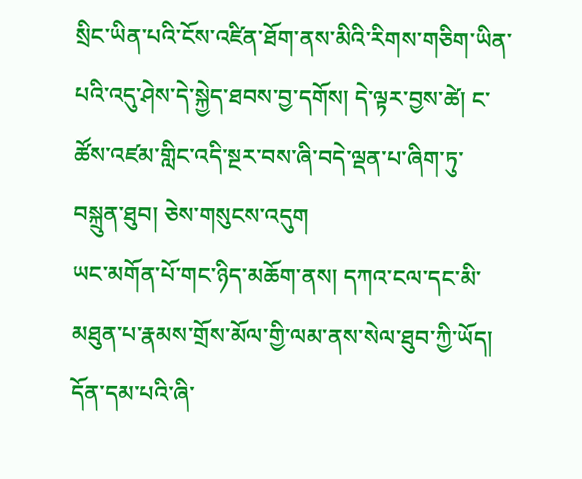སྲིང་ཡིན་པའི་ངོས་འཛིན་ཐོག་ནས་མིའི་རིགས་གཅིག་ཡིན་པའི་འདུ་ཤེས་དེ་སྐྱེད་ཐབས་བྱ་དགོས། དེ་ལྟར་བྱས་ཚེ། ང་ཚོས་འཛམ་གླིང་འདི་སྔར་བས་ཞི་བདེ་ལྡན་པ་ཞིག་ཏུ་བསྐྲུན་ཐུབ། ཅེས་གསུངས་འདུག
ཡང་མགོན་པོ་གང་ཉིད་མཆོག་ནས། དཀའ་ངལ་དང་མི་མཐུན་པ་རྣམས་གྲོས་མོལ་གྱི་ལམ་ནས་སེལ་ཐུབ་ཀྱི་ཡོད། དོན་དམ་པའི་ཞི་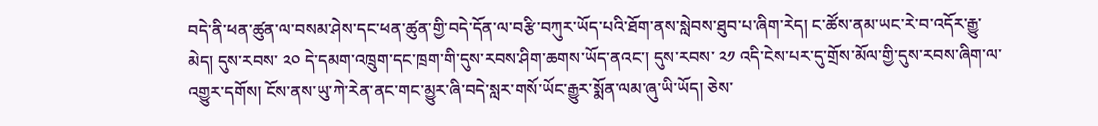བདེ་ནི་ཕན་ཚུན་ལ་བསམ་ཤེས་དང་ཕན་ཚུན་གྱི་བདེ་དོན་ལ་བརྩི་བཀུར་ཡོད་པའི་ཐོག་ནས་སླེབས་ཐུབ་པ་ཞིག་རེད། ང་ཚོས་ནམ་ཡང་རེ་བ་འདོར་རྒྱུ་མེད། དུས་རབས་ ༢༠ དེ་དམག་འཁྲུག་དང་ཁྲག་གི་དུས་རབས་ཤིག་ཆགས་ཡོད་ནའང་། དུས་རབས་ ༢༡ འདི་ངེས་པར་དུ་གྲོས་མོལ་གྱི་དུས་རབས་ཞིག་ལ་འགྱུར་དགོས། ངོས་ནས་ཡུ་ཀེ་རེན་ནང་གང་མྱུར་ཞི་བདེ་སླར་གསོ་ཡོང་རྒྱུར་སྨོན་ལམ་ཞུ་ཡི་ཡོད། ཅེས་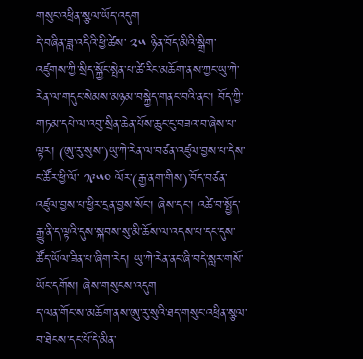གསུང་འཕྲིན་སྩལ་ཡོད་འདུག
དེ་བཞིན་ཟླ་འདིའི་ཕྱི་ཚེས་ ༢༥ ཉིན་བོད་མིའི་སྒྲིག་འཛུགས་ཀྱི་སྲིད་སྐྱོང་སྤེན་པ་ཚེ་རིང་མཆོག་ནས་ཀྱང་ཡུ་ཀེ་རེན་ལ་གདུང་སེམས་མཉམ་བསྐྱེད་གནང་བའི་ནང་། བོད་ཀྱི་གཏམ་དཔེ་ལ་འབུ་སྲིན་ཆེན་པོས་ཆུང་ངུ་བཟའ་བ་ཞེས་པ་ལྟར། (ཨུ་རུ་སུས་)ཡུ་ཀེ་རེན་ལ་བཙན་འཛུལ་བྱས་པ་དེས་ང་ཚོར་ཕྱི་ལོ་ ༡༩༥༠ ལོར་(རྒྱ་ནག་གིས)་བོད་བཙན་འཛུལ་བྱས་པ་ཕྱིར་དྲན་བྱས་སོང་། ཞེས་དང་། འཚེ་བ་སྤྱོད་རྒྱུ་ནི་ད་ལྟའི་དུས་སྐབས་སུ་མི་ཆོས་ལ་འདས་པ་དང་དུས་ཚོད་ཡོལ་ཟིན་པ་ཞིག་རེད། ཡུ་ཀེ་རེན་ནང་ཞི་བདེ་སླར་གསོ་ཡོང་དགོས། ཞེས་གསུངས་འདུག
ད་ལན་གོང་ས་མཆོག་ནས་ཨུ་རུ་སུའི་ཐད་གསུང་འཕྲིན་སྩལ་བ་ཐེངས་དང་པོ་དེ་མིན་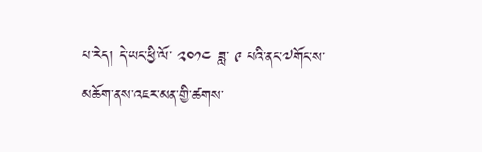པ་རེད། དེ་ཡང་ཕྱི་ལོ་ ༢༠༡༤ ཟླ་ ༩ པའི་ནང་༧གོང་ས་མཆོག་ནས་འཇར་མན་གྱི་ཚགས་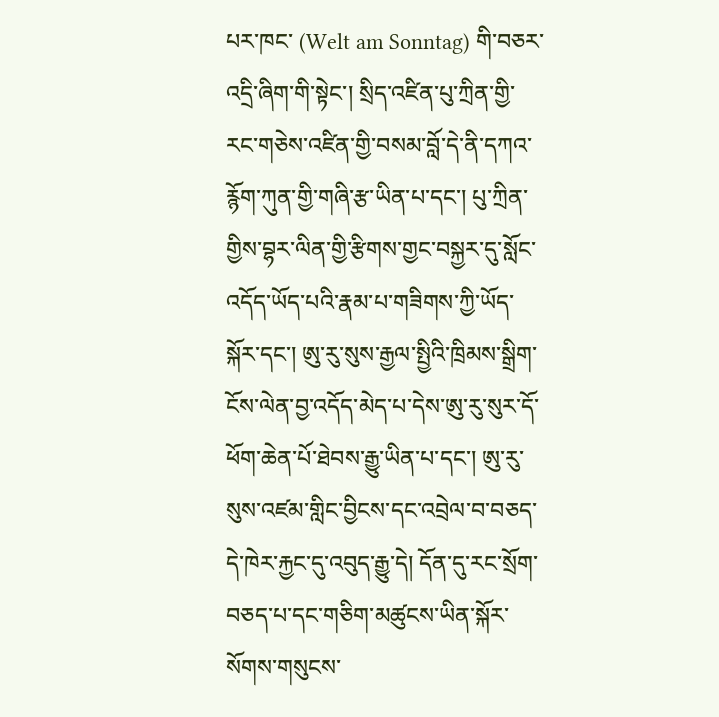པར་ཁང་ (Welt am Sonntag) གི་བཅར་འདྲི་ཞིག་གི་སྟེང་། སྲིད་འཛིན་པུ་ཀྲིན་གྱི་རང་གཅེས་འཛིན་གྱི་བསམ་བློ་དེ་ནི་དཀའ་རྙོག་ཀུན་གྱི་གཞི་རྩ་ཡིན་པ་དང་། པུ་ཀྲིན་གྱིས་བྷར་ལིན་གྱི་རྩིགས་གྱང་བསྐྱར་དུ་སློང་འདོད་ཡོད་པའི་རྣམ་པ་གཟིགས་ཀྱི་ཡོད་སྐོར་དང་། ཨུ་རུ་སུས་རྒྱལ་སྤྱིའི་ཁྲིམས་སྒྲིག་ངོས་ལེན་བྱ་འདོད་མེད་པ་དེས་ཨུ་རུ་སུར་དོ་ཕོག་ཆེན་པོ་ཐེབས་རྒྱུ་ཡིན་པ་དང་། ཨུ་རུ་སུས་འཛམ་གླིང་བྱིངས་དང་འབྲེལ་བ་བཅད་དེ་ཁེར་རྐྱང་དུ་འབུད་རྒྱུ་དེ། དོན་དུ་རང་སྲོག་བཅད་པ་དང་གཅིག་མཚུངས་ཡིན་སྐོར་སོགས་གསུངས་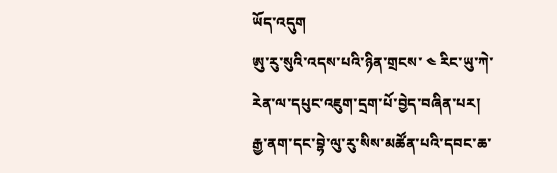ཡོད་འདུག
ཨུ་རུ་སུའི་འདས་པའི་ཉིན་གྲངས་ ༤ རིང་ཡུ་ཀེ་རེན་ལ་དཔུང་འཇུག་དྲག་པོ་བྱེད་བཞིན་པར། རྒྱ་ནག་དང་བྷེ་ལུ་རུ་སིས་མཚོན་པའི་དབང་ཆ་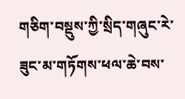གཅིག་བསྡུས་ཀྱི་སྲིད་གཞུང་རེ་ཟུང་མ་གཏོགས་ཕལ་ཆེ་བས་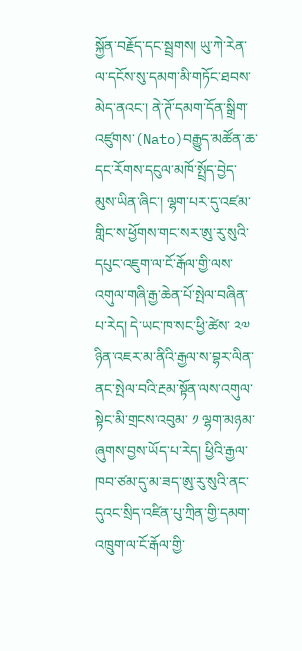སྐྱོན་བརྗོད་དང་སྦྲགས། ཡུ་ཀེ་རེན་ལ་དངོས་སུ་དམག་མི་གཏོང་ཐབས་མེད་ནའང་། ནེ་ཊོ་དམག་དོན་སྒྲིག་འཛུགས་(Nato)བརྒྱུད་མཚོན་ཆ་དང་རོགས་དངུལ་མཁོ་སྤྲོད་བྱེད་མུས་ཡིན་ཞིང་། ལྷག་པར་དུ་འཛམ་གླིང་ས་ཕྱོགས་གང་སར་ཨུ་རུ་སུའི་དཔུང་འཇུག་ལ་ངོ་རྒོལ་གྱི་ལས་འགུལ་གཞི་རྒྱ་ཆེན་པོ་སྤེལ་བཞིན་པ་རེད། དེ་ཡང་ཁ་སང་ཕྱི་ཚེས་ ༢༧ ཉིན་འཇར་མ་ནིའི་རྒྱལ་ས་བྷར་ལིན་ནང་སྤེལ་བའི་རྔམ་སྟོན་ལས་འགུལ་སྟེང་མི་གྲངས་འབུམ་ ༡ ལྷག་མཉམ་ཞུགས་བྱས་ཡོད་པ་རེད། ཕྱིའི་རྒྱལ་ཁབ་ཙམ་དུ་མ་ཟད་ཨུ་རུ་སུའི་ནང་དུའང་སྲིད་འཛིན་པུ་ཀྲིན་གྱི་དམག་འཁྲུག་ལ་ངོ་རྒོལ་གྱི་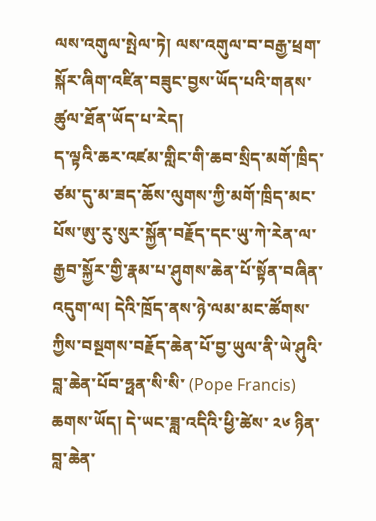ལས་འགུལ་སྤེལ་ཏེ། ལས་འགུལ་བ་བརྒྱ་ཕྲག་སྐོར་ཞིག་འཛིན་བཟུང་བྱས་ཡོད་པའི་གནས་ཚུལ་ཐོན་ཡོད་པ་རེད།
ད་ལྟའི་ཆར་འཛམ་གླིང་གི་ཆབ་སྲིད་མགོ་ཁྲིད་ཙམ་དུ་མ་ཟད་ཆོས་ལུགས་ཀྱི་མགོ་ཁྲིད་མང་པོས་ཨུ་རུ་སུར་སྐྱོན་བརྗོད་དང་ཡུ་ཀེ་རེན་ལ་རྒྱབ་སྐྱོར་གྱི་རྣམ་པ་ཤུགས་ཆེན་པོ་སྟོན་བཞིན་འདུག་ལ། དེའི་ཁྲོད་ནས་ཉེ་ལམ་མང་ཚོགས་ཀྱིས་བསྔགས་བརྗོད་ཆེན་པོ་བྱ་ཡུལ་ནི་ཡེ་ཤུའི་བླ་ཆེན་པོབ་ཧྥན་སི་སི་ (Pope Francis) ཆགས་ཡོད། དེ་ཡང་ཟླ་འདིའི་ཕྱི་ཚེས་ ༢༦ ཉིན་བླ་ཆེན་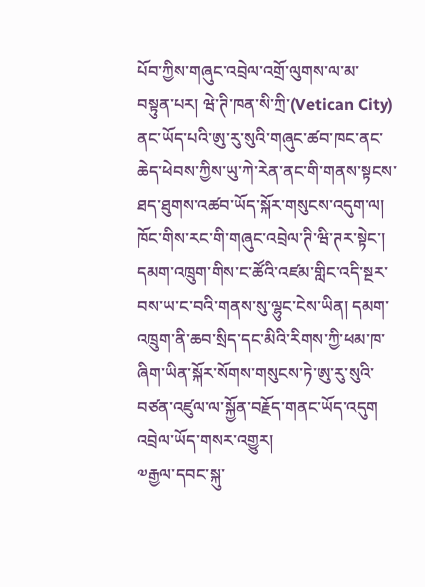པོབ་ཀྱིས་གཞུང་འབྲེལ་འགྲོ་ལུགས་ལ་མ་བསྟུན་པར། ཝེ་ཊི་ཁན་སི་ཀྲི་(Vetican City) ནང་ཡོད་པའི་ཨུ་རུ་སུའི་གཞུང་ཚབ་ཁང་ནང་ཆེད་ཕེབས་ཀྱིས་ཡུ་ཀེ་རེན་ནང་གི་གནས་སྟངས་ཐད་ཐུགས་འཚབ་ཡོད་སྐོར་གསུངས་འདུག་ལ། ཁོང་གིས་རང་གི་གཞུང་འབྲེལ་ཊི་ཝི་ཊར་སྟེང་། དམག་འཁྲུག་གིས་ང་ཚོའི་འཛམ་གླིང་འདི་སྔར་བས་ཡ་ང་བའི་གནས་སུ་ལྷུང་ངེས་ཡིན། དམག་འཁྲུག་ནི་ཆབ་སྲིད་དང་མིའི་རིགས་ཀྱི་ཕམ་ཁ་ཞིག་ཡིན་སྐོར་སོགས་གསུངས་ཏེ་ཨུ་རུ་སུའི་བཙན་འཛུལ་ལ་སྐྱོན་བརྗོད་གནང་ཡོད་འདུག
འབྲེལ་ཡོད་གསར་འགྱུར།
༧རྒྱལ་དབང་སྐུ་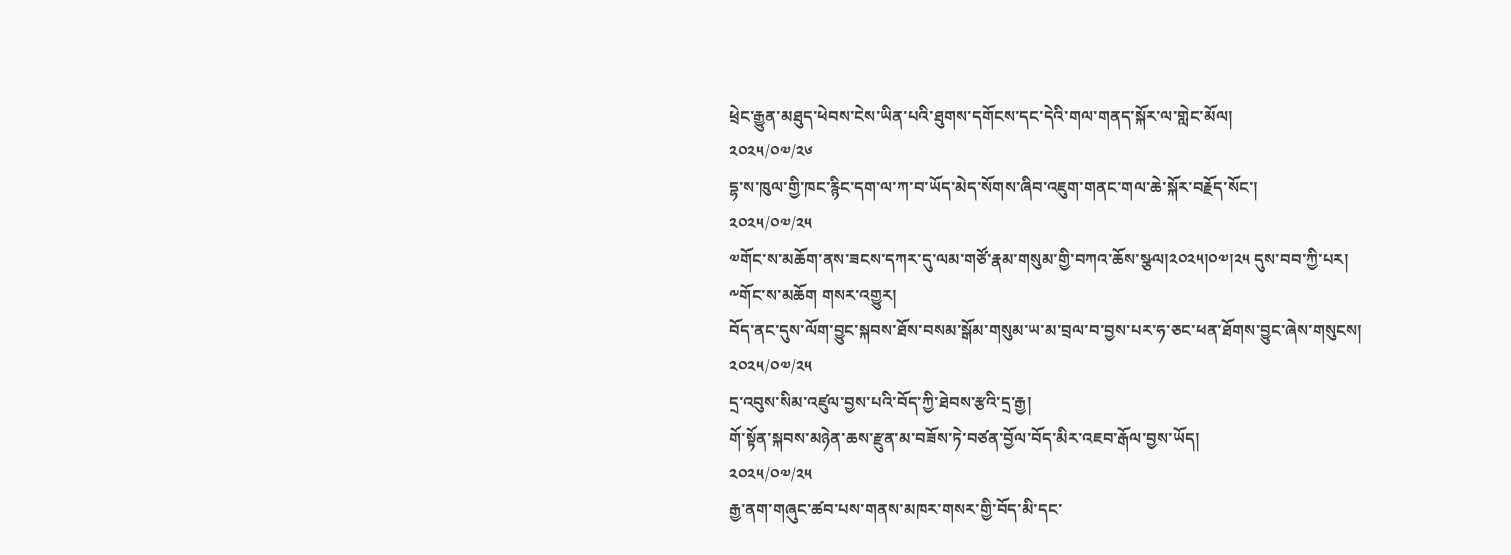ཕྲེང་རྒྱུན་མཐུད་ཕེབས་ངེས་ཡིན་པའི་ཐུགས་དགོངས་དང་དེའི་གལ་གནད་སྐོར་ལ་གླེང་མོལ།
༢༠༢༥/༠༧/༢༦
དྷ་ས་ཁུལ་གྱི་ཁང་རྙིང་དག་ལ་ཀ་བ་ཡོད་མེད་སོགས་ཞིབ་འཇུག་གནང་གལ་ཆེ་སྐོར་བརྗོད་སོང་།
༢༠༢༥/༠༧/༢༥
༧གོང་ས་མཆོག་ནས་ཟངས་དཀར་དུ་ལམ་གཙོ་རྣམ་གསུམ་གྱི་བཀའ་ཆོས་སྩལ།༢༠༢༥།༠༧།༢༥ དུས་བབ་ཀྱི་པར།
༸གོང་ས་མཆོག གསར་འགྱུར།
བོད་ནང་དུས་ལོག་བྱུང་སྐབས་ཐོས་བསམ་སྒོམ་གསུམ་ཡ་མ་བྲལ་བ་བྱས་པར་ཧ་ཅང་ཕན་ཐོགས་བྱུང་ཞེས་གསུངས།
༢༠༢༥/༠༧/༢༥
དྲ་འབུས་སིམ་འཛུལ་བྱས་པའི་བོད་ཀྱི་ཐེབས་རྩའི་དྲ་རྒྱ།
གོ་སྟོན་སྐབས་མཉེན་ཆས་རྫུན་མ་བཟོས་ཏེ་བཙན་བྱོལ་བོད་མིར་འཇབ་རྒོལ་བྱས་ཡོད།
༢༠༢༥/༠༧/༢༥
རྒྱ་ནག་གཞུང་ཚབ་པས་གནས་མཁར་གསར་གྱི་བོད་མི་དང་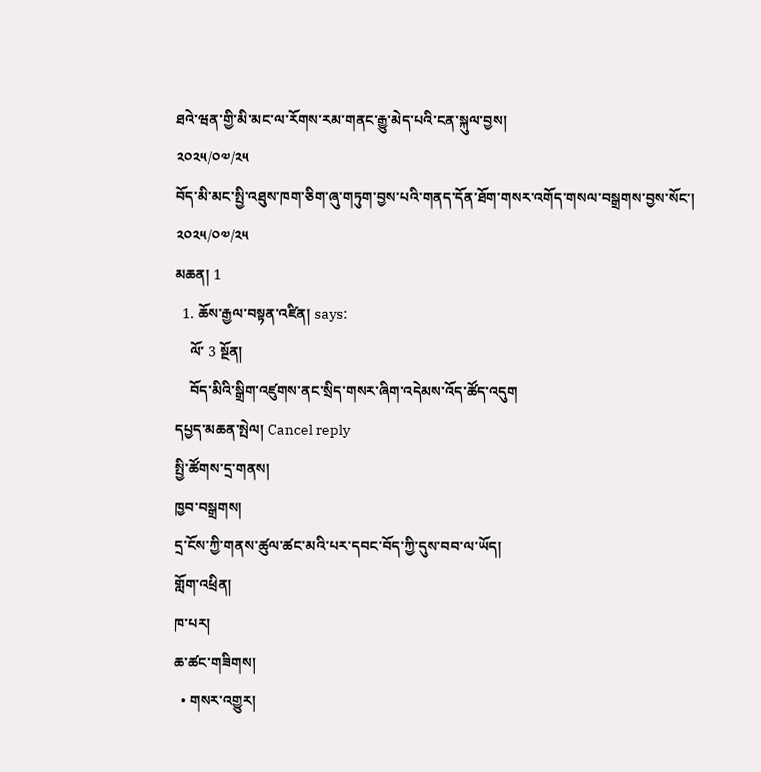ཐའེ་ཝན་གྱི་མི་མང་ལ་རོགས་རམ་གནང་རྒྱུ་མེད་པའི་ངན་སྐུལ་བྱས།
༢༠༢༥/༠༧/༢༥
བོད་མི་མང་སྤྱི་འཐུས་ཁག་ཅིག་ཞུ་གཏུག་བྱས་པའི་གནད་དོན་ཐོག་གསར་འགོད་གསལ་བསྒྲགས་བྱས་སོང་།
༢༠༢༥/༠༧/༢༥
མཆན། 1
  1. ཆོས་རྒྱལ་བསྟན་འཛིན། says:
    ལོ་ 3 སྔོན།
    བོད་མིའི་སྒྲིག་འཛུགས་ནང་སྲིད་གསར་ཞིག་འདེམས་འོད་ཚོད་འདུག
དཔྱད་མཆན་སྤེལ། Cancel reply
སྤྱི་ཚོགས་དྲ་གནས།
ཁྱབ་བསྒྲགས།
དྲ་ངོས་ཀྱི་གནས་ཚུལ་ཚང་མའི་པར་དབང་བོད་ཀྱི་དུས་བབ་ལ་ཡོད།
གློག་འཕྲིན།
ཁ་པར།
ཆ་ཚང་གཟིགས།
  • གསར་འགྱུར།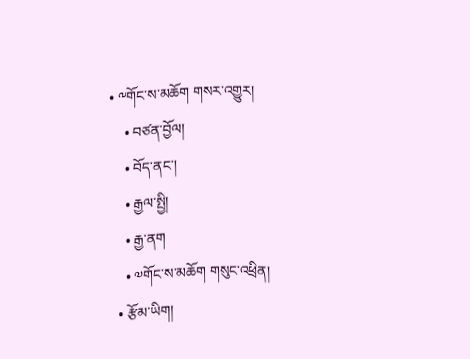• ༸གོང་ས་མཆོག གསར་འགྱུར།
    • བཙན་བྱོལ།
    • བོད་ནང་།
    • རྒྱལ་སྤྱི།
    • རྒྱ་ནག
    • ༧གོང་ས་མཆོག གསུང་འཕྲིན།
  • རྩོམ་ཡིག།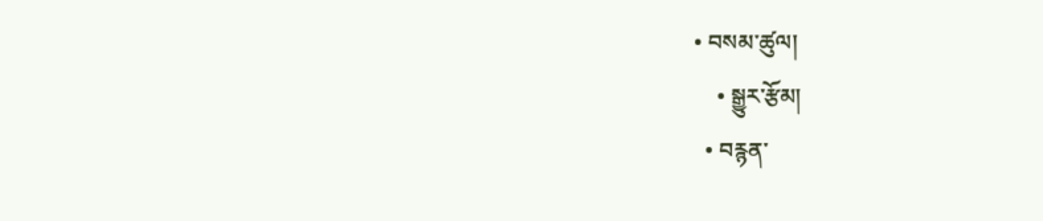• བསམ་ཚུལ།
    • སྒྱུར་རྩོམ།
  • བརྙན་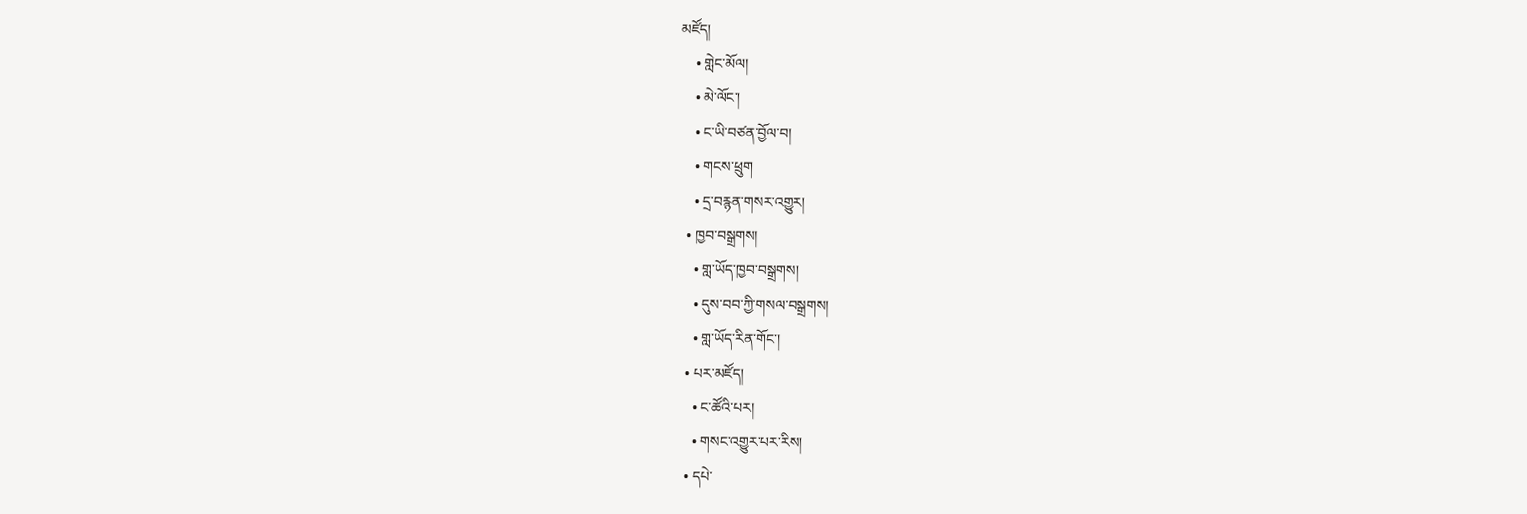མཛོད།
    • གླེང་མོལ།
    • མེ་ལོང་།
    • ང་ཡི་བཙན་བྱོལ་བ།
    • གངས་ཕྲུག
    • དྲ་བརྙན་གསར་འགྱུར།
  • ཁྱབ་བསྒྲགས།
    • གླ་ཡོད་ཁྱབ་བསྒྲགས།
    • དུས་བབ་ཀྱི་གསལ་བསྒྲགས།
    • གླ་ཡོད་རིན་གོང་།
  • པར་མཛོད།
    • ང་ཚོའི་པར།
    • གསང་འགྱུར་པར་རིས།
  • དཔེ་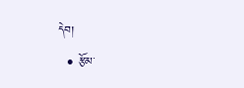དེབ།
  • རྩོམ་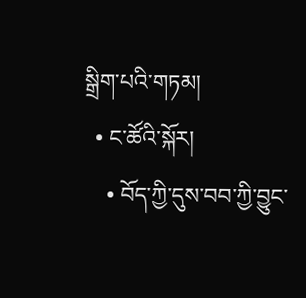སྒྲིག་པའི་གཏམ།
  • ང་ཚོའི་སྐོར།
    • བོད་ཀྱི་དུས་བབ་ཀྱི་བྱུང་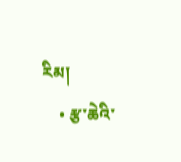རིམ།
    • རྩ་ཆེའི་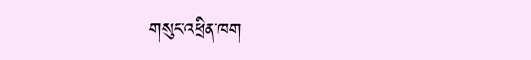གསུང་འཕྲིན་ཁག